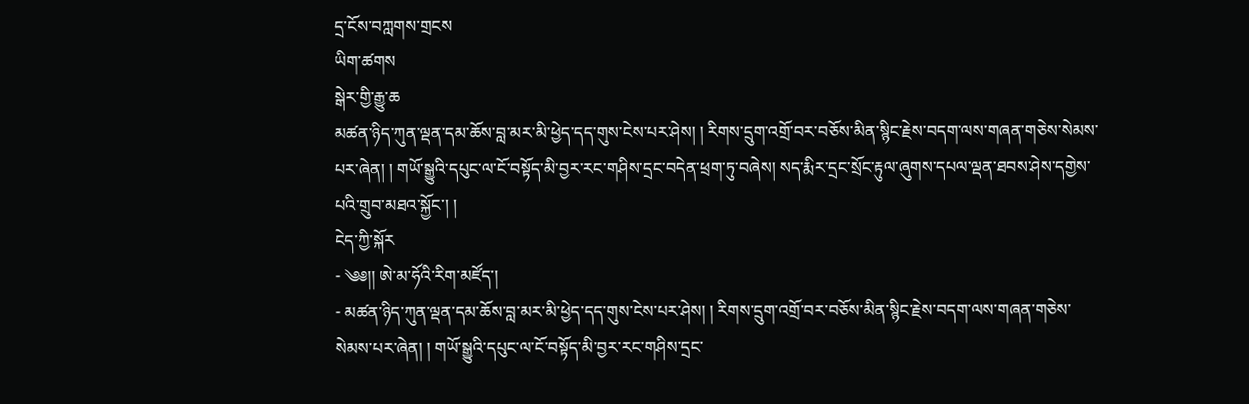དྲ་ངོས་བཀླགས་གྲངས
ཡིག་ཚགས
སྒེར་གྱི་རྒྱུ་ཆ
མཚན་ཉིད་ཀུན་ལྡན་དམ་ཆོས་བླ་མར་མི་ཕྱེད་དད་གུས་ངེས་པར་ཤེས། ། རིགས་དྲུག་འགྲོ་བར་བཅོས་མིན་སྙིང་རྗེས་བདག་ལས་གཞན་གཅེས་སེམས་པར་ཞེན། ། གཡོ་སྒྱུའི་དཔུང་ལ་ངོ་བསྟོད་མི་བྱར་རང་གཤིས་དྲང་བདེན་ཕྲག་ཏུ་བཞེས། སད་རྨིར་དྲང་སྲོང་རྟུལ་ཞུགས་དཔལ་ལྡན་ཐབས་ཤེས་དགྱེས་པའི་གྲུབ་མཐའ་སྐྱོང་། །
ངེད་ཀྱི་སྐོར
- ༄༅།། ཨེ་མ་ཧོའི་རིག་མཛོད་།
- མཚན་ཉིད་ཀུན་ལྡན་དམ་ཆོས་བླ་མར་མི་ཕྱེད་དད་གུས་ངེས་པར་ཤེས། ། རིགས་དྲུག་འགྲོ་བར་བཅོས་མིན་སྙིང་རྗེས་བདག་ལས་གཞན་གཅེས་སེམས་པར་ཞེན། ། གཡོ་སྒྱུའི་དཔུང་ལ་ངོ་བསྟོད་མི་བྱར་རང་གཤིས་དྲང་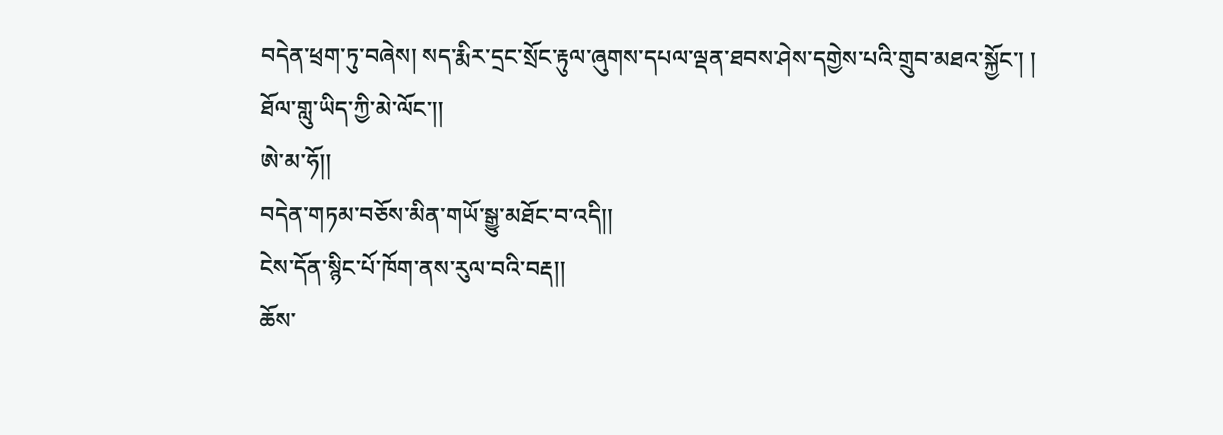བདེན་ཕྲག་ཏུ་བཞེས། སད་རྨིར་དྲང་སྲོང་རྟུལ་ཞུགས་དཔལ་ལྡན་ཐབས་ཤེས་དགྱེས་པའི་གྲུབ་མཐའ་སྐྱོང་། །
ཐོལ་གླུ་ཡིད་ཀྱི་མེ་ལོང་།།
ཨེ་མ་ཧོ།།
བདེན་གཏམ་བཅོས་མིན་གཡོ་སྒྱུ་མཐོང་བ་འདི།།
ངེས་དོན་སྙིང་པོ་ཁོག་ནས་རུལ་བའི་བརྡ།།
ཆོས་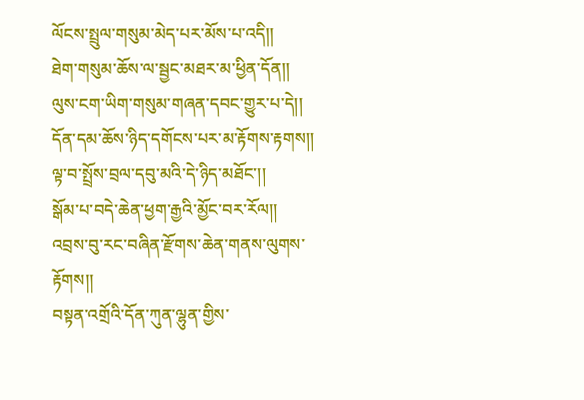ལོངས་སྤྲུལ་གསུམ་མེད་པར་མོས་པ་འདི།།
ཐེག་གསུམ་ཆོས་ལ་སྦྱང་མཐར་མ་ཕྱིན་དོན།།
ལུས་ངག་ཡིག་གསུམ་གཞན་དབང་གྱུར་པ་དེ།།
དོན་དམ་ཆོས་ཉིད་དགོངས་པར་མ་རྟོགས་རྟགས།།
ལྟ་བ་སྤྲོས་བྲལ་དབུ་མའི་དེ་ཉིད་མཐོང་།།
སྒོམ་པ་བདེ་ཆེན་ཕྱག་རྒྱའི་མྱོང་བར་རོལ།།
འབྲས་བུ་རང་བཞིན་རྫོགས་ཆེན་གནས་ལུགས་རྟོགས།།
བསྟན་འགྲོའི་དོན་ཀུན་ལྷུན་གྱིས་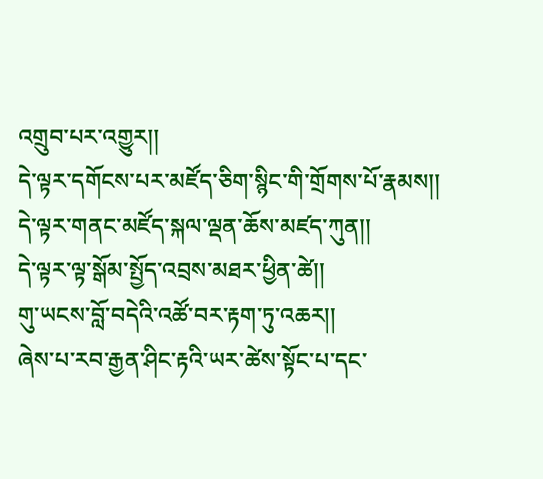འགྲུབ་པར་འགྱུར།།
དེ་ལྟར་དགོངས་པར་མཛོད་ཅིག་སྙིང་གི་གྲོགས་པོ་རྣམས།།
དེ་ལྟར་གནང་མཛོད་སྐལ་ལྡན་ཆོས་མཛད་ཀུན།།
དེ་ལྟར་ལྟ་སྒོམ་སྤྱོད་འབྲས་མཐར་ཕྱིན་ཚེ།།
གུ་ཡངས་བློ་བདེའི་འཚོ་བར་རྟག་ཏུ་འཆར།།
ཞེས་པ་རབ་རྒྱན་ཤིང་རྟའི་ཡར་ཚེས་སྟོང་པ་དང་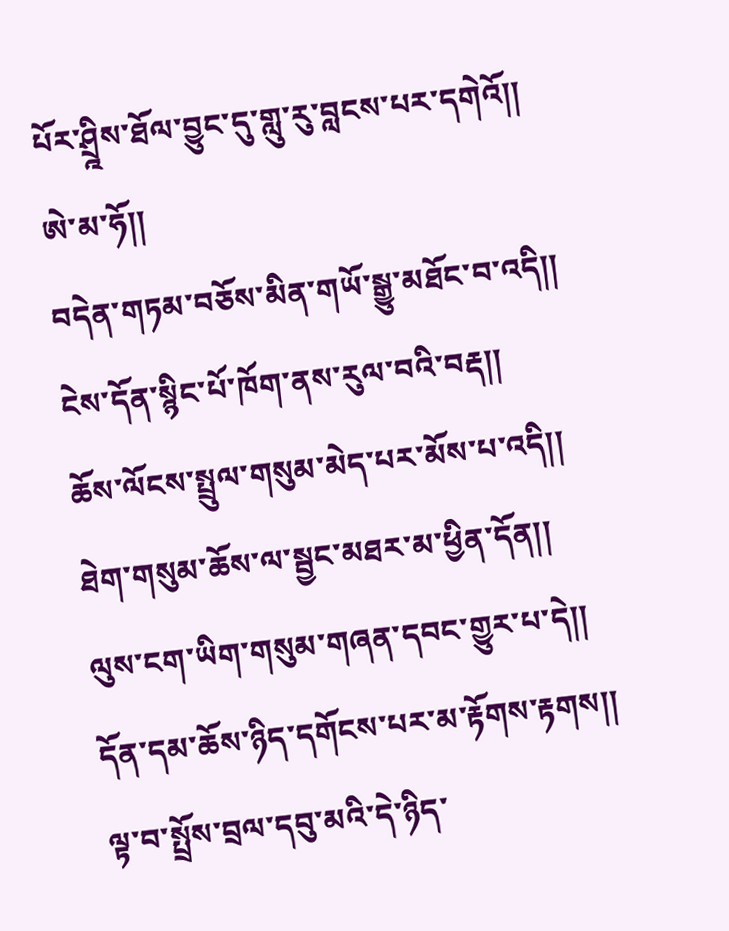པོར་ཤྲྰིས་ཐོལ་བྱུང་དུ་གླུ་རུ་བླངས་པར་དགེའོ།།
ཨེ་མ་ཧོ།།
བདེན་གཏམ་བཅོས་མིན་གཡོ་སྒྱུ་མཐོང་བ་འདི།།
ངེས་དོན་སྙིང་པོ་ཁོག་ནས་རུལ་བའི་བརྡ།།
ཆོས་ལོངས་སྤྲུལ་གསུམ་མེད་པར་མོས་པ་འདི།།
ཐེག་གསུམ་ཆོས་ལ་སྦྱང་མཐར་མ་ཕྱིན་དོན།།
ལུས་ངག་ཡིག་གསུམ་གཞན་དབང་གྱུར་པ་དེ།།
དོན་དམ་ཆོས་ཉིད་དགོངས་པར་མ་རྟོགས་རྟགས།།
ལྟ་བ་སྤྲོས་བྲལ་དབུ་མའི་དེ་ཉིད་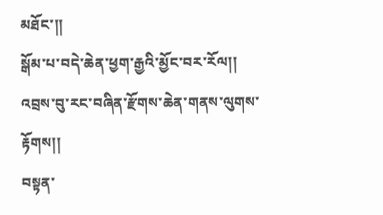མཐོང་།།
སྒོམ་པ་བདེ་ཆེན་ཕྱག་རྒྱའི་མྱོང་བར་རོལ།།
འབྲས་བུ་རང་བཞིན་རྫོགས་ཆེན་གནས་ལུགས་རྟོགས།།
བསྟན་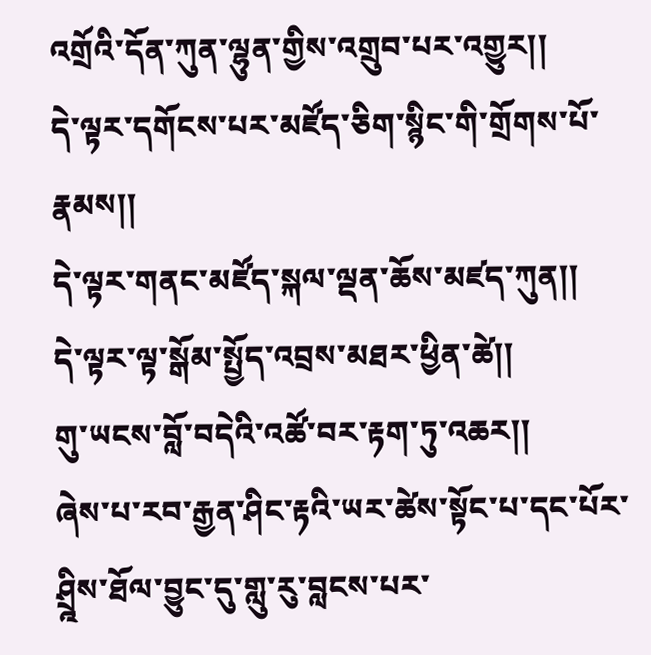འགྲོའི་དོན་ཀུན་ལྷུན་གྱིས་འགྲུབ་པར་འགྱུར།།
དེ་ལྟར་དགོངས་པར་མཛོད་ཅིག་སྙིང་གི་གྲོགས་པོ་རྣམས།།
དེ་ལྟར་གནང་མཛོད་སྐལ་ལྡན་ཆོས་མཛད་ཀུན།།
དེ་ལྟར་ལྟ་སྒོམ་སྤྱོད་འབྲས་མཐར་ཕྱིན་ཚེ།།
གུ་ཡངས་བློ་བདེའི་འཚོ་བར་རྟག་ཏུ་འཆར།།
ཞེས་པ་རབ་རྒྱན་ཤིང་རྟའི་ཡར་ཚེས་སྟོང་པ་དང་པོར་ཤྲྰིས་ཐོལ་བྱུང་དུ་གླུ་རུ་བླངས་པར་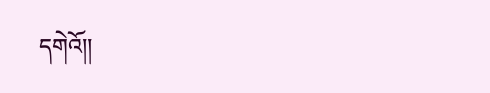དགེའོ།།